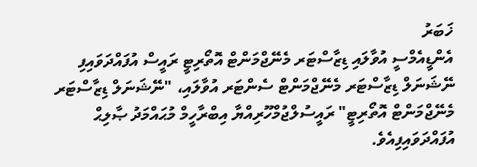ޚަބަރު
އެންޑީއެމްސީ އުވާލައި ޑިޒާސްޓަރ މެނޭޖްމަންޓް އޮތޯރިޓީ ރައީސް އުފައްދަވައިފި
ނޭޝަނަލް ޑިޒާސްޓަރ މެނޭޖްމަންޓް ސެންޓަރ އުވާލައި، "ނޭޝަނަލް ޑިޒާސްޓަރ މެނޭޖްމަންޓް އޮތޯރިޓީ" ރައީސުލްޖުމްހޫރިއްޔާ އިބްރާހީމް މުޙައްމަދު ޞާލިޙް އުފައްދަވައިފިއެވެ.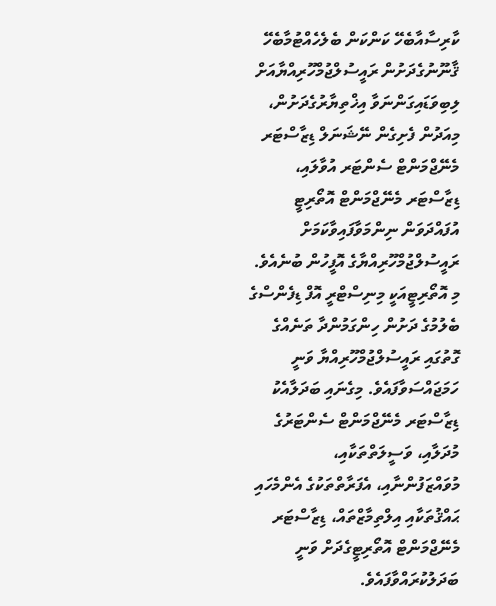ކާރިސާއާބެހޭ ކަންކަން ބެލެހެއްޓުމާބެހޭ ޤާނޫނުގެދަށުން ރައީސުލްޖުމްހޫރިއްޔާއަށް ލިބިވަޑައިގަންނަވާ އިޚްތިޔާރުގެދަށުން، މިއަދުން ފެށިގެން ނޭޝަނަލް ޑިޒާސްޓަރ މެނޭޖްމަންޓް ސެންޓަރ އުވާލައި، ޑިޒާސްޓަރ މެނޭޖްމަންޓް އޮތޯރިޓީ އުފައްދަވަން ނިންމަވާފައިވާކަމަށް ރައީސުލްޖުމްހޫރިއްޔާގެ އޮފީހުން ބުނެއެވެ. މި އޮތޯރިޓީއަކީ މިނިސްޓްރީ އޮފް ޑިފެންސްގެ ބެލުމުގެ ދަށުން ހިންގަމުންދާ ތަނެއްގެ ގޮތުގައި ރައީސުލްޖުމްހޫރިއްޔާ ވަނީ ހަމަޖައްސަވާފައެވެ. މިގެނައި ބަދަލާއެކު ޑިޒާސްޓަރ މެނޭޖްމަންޓް ސެންޓަރުގެ މުދަލާއި، ވަސީލަތްތަކާއި، މުވައްޒަފުންނާއި، އެފަރާތްތަކުގެ އެންމެހައި ޙައްޤުތަކާއި އިލްތިމާޒްތައް، ޑިޒާސްޓަރ މެނޭޖްމަންޓް އޮތޯރިޓީގެދަށް ވަނީ ބަދަލުކުރައްވާފައެވެ.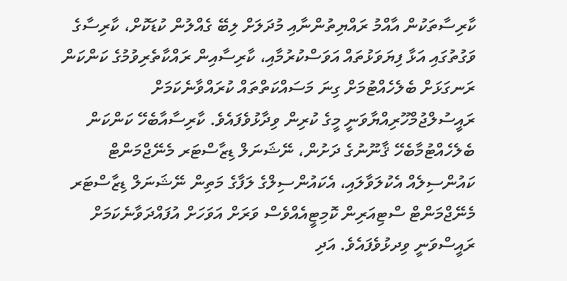ކާރިސާތަކުން އާއްމު ރައްޔިތުންނާއި މުދަލަށް ލިބޭ ގެއްލުން ކުޑަކޮށް، ކާރިސާގެ ވަގުތުގައި އަޅާ ފިޔަވަޅުތައް އަވަސްކުރުމާއި، ކާރިސާއިން ރައްކާތެރިވުމުގެ ކަންކަން ރަނގަޅަށް ބެލެހެއްޓުމަށް ގިނަ މަސައްކަތްތައް ކުރައްވާނެކަމަށް ރައީސުލްޖުމްހޫރިއްޔާވަނީ މީގެ ކުރިން ވިދާޅުވެފައެވެ. ކާރިސާއާބެހޭ ކަންކަން ބެލެހެއްޓުމާބެހޭ ޤާނޫނުގެ ދަށުން، ނޭޝަނަލް ޑިޒާސްޓަރ މެނޭޖްމަންޓް ކައުންސިލެއް އެކުލަވާލައި، އެކައުންސިލްގެ ލަފާގެ މަތިން ނޭޝަނަލް ޑިޒާސްޓަރ މެނޭޖްމަންޓް ސްޓިއަރިން ކޮމިޓީއެއްވެސް ވަރަށް އަވަހަށް އުފައްދަވާނެކަމަށް ރައީސްވަނީ ވިދޅުވެފައެވެ. އަދި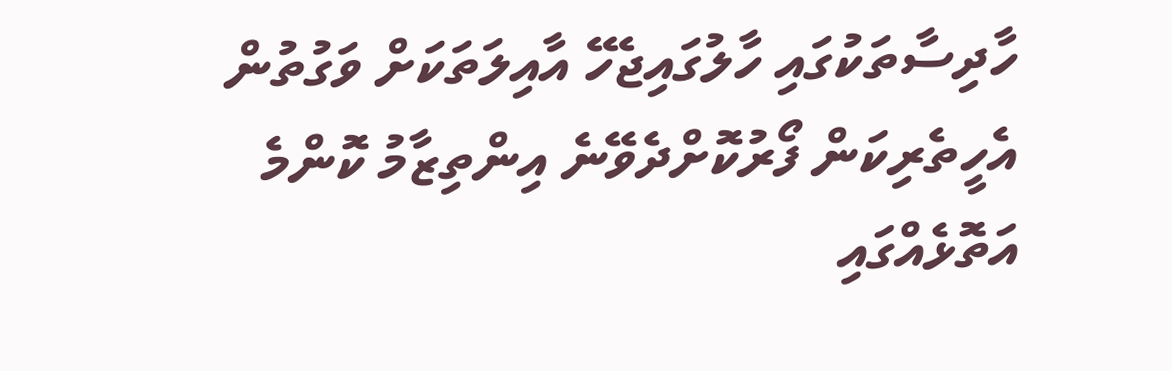ހާދިސާތަކުގައި ހާލުގައިޖެހޭ އާއިލަތަކަށް ވަގުތުން އެހީތެރިކަން ފޯރުކޮށްދެވޭނެ އިންތިޒާމު ކޮންމެ އަތޮޅެއްގައި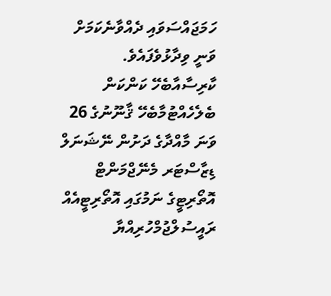ހަމަޖައްސަވައި ދެއްވާނެކަމަށް ވަނީ ވިދާޅުވެފައެވެ.
ކާރިސާއާބެހޭ ކަންކަން ބެލެހެއްޓުމާބެހޭ ޤާނޫނުގެ 26 ވަނަ މާއްދާގެ ދަށުން ނޭޝަނަލް ޑިޒާސްޓަރ މެނޭޖްމަންޓް އޮތޯރިޓީގެ ނަމުގައި އޮތޯރިޓީއެއް ރައީސުލްޖުމްހުރިއްޔާ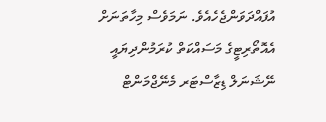އުފައްދަވަންޖެހެއެވެ. ނަމަވެސް މިހާތަނަށް އެއޮތޯރިޓީގެ މަސައްކަތް ކުރަމުންދިޔައީ ނޭޝަނަލް ޑިޒާސްޓަރ މެނޭޖްމަންޓް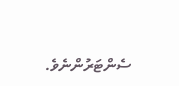ސެންޓަރުންނެވެ.